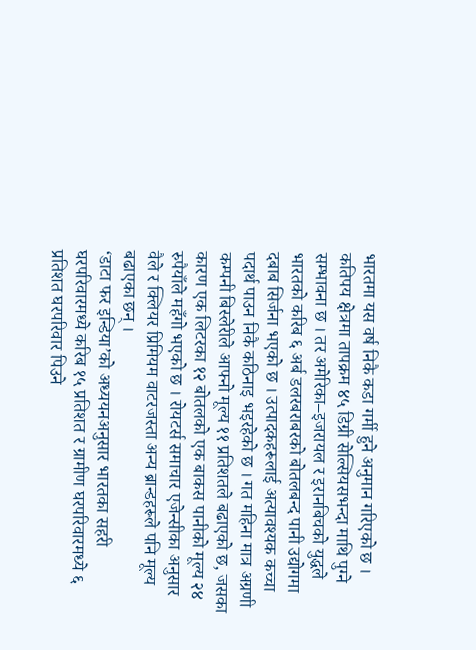भारतमा यस वर्ष निकै कडा गर्मी हुने अनुमान गरिएको छ । कतिपय क्षेत्रमा तापक्रम ४५ डिग्री सेल्सियसभन्दा माथि पुग्ने सम्भावना छ । तर अमेरिका–इजरायल र इरानबिचको युद्धले भारतको करिब ६ अर्ब डलरबराबरको बोतलबन्द पानी उद्योगमा दबाब सिर्जना भएको छ । उत्पादकहरूलाई अत्यावश्यक कच्चा पदार्थ पाउन निकै कठिनाइ भइरहेको छ । गत महिना मात्र अग्रणी कम्पनी बिस्लेरीले आफ्नो मूल्य ११ प्रतिशतले बढाएको छ, जसका कारण एक लिटरका १२ बोतलको एक बाकस पानीको मूल्य २४ रुपैयाँले महँगो भएको छ । रोयटर्स समाचार एजेन्सीका अनुसार वैले र क्लियर प्रिमियम वाटरजस्ता अन्य ब्रान्डहरूले पनि मूल्य बढाएका छन् ।
‘डाटा फर इन्डिया’को अध्ययनअनुसार भारतका सहरी घरपरिवारमध्ये करिब १५ प्रतिशत र ग्रामीण घरपरिवारमध्ये ६ प्रतिशत घरपरिवार पिउने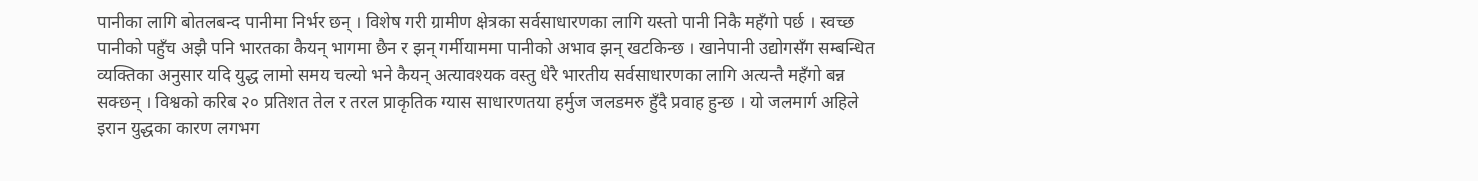पानीका लागि बोतलबन्द पानीमा निर्भर छन् । विशेष गरी ग्रामीण क्षेत्रका सर्वसाधारणका लागि यस्तो पानी निकै महँगो पर्छ । स्वच्छ पानीको पहुँच अझै पनि भारतका कैयन् भागमा छैन र झन् गर्मीयाममा पानीको अभाव झन् खटकिन्छ । खानेपानी उद्योगसँग सम्बन्धित व्यक्तिका अनुसार यदि युद्ध लामो समय चल्यो भने कैयन् अत्यावश्यक वस्तु धेरै भारतीय सर्वसाधारणका लागि अत्यन्तै महँगो बन्न सक्छन् । विश्वको करिब २० प्रतिशत तेल र तरल प्राकृतिक ग्यास साधारणतया हर्मुज जलडमरु हुँदै प्रवाह हुन्छ । यो जलमार्ग अहिले इरान युद्धका कारण लगभग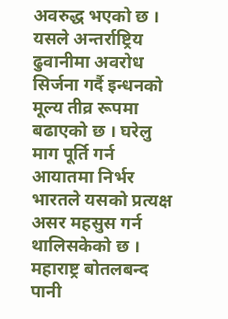अवरुद्ध भएको छ । यसले अन्तर्राष्ट्रिय ढुवानीमा अवरोध सिर्जना गर्दै इन्धनको मूल्य तीव्र रूपमा बढाएको छ । घरेलु माग पूर्ति गर्न आयातमा निर्भर भारतले यसको प्रत्यक्ष असर महसुस गर्न थालिसकेको छ ।
महाराष्ट्र बोतलबन्द पानी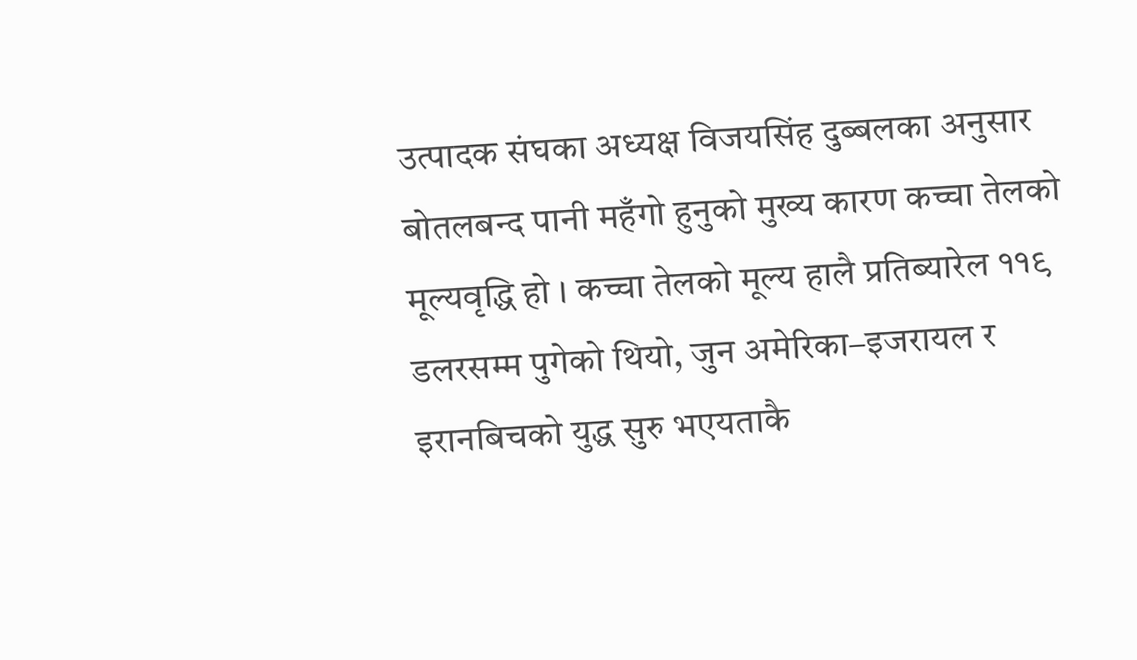उत्पादक संघका अध्यक्ष विजयसिंह दुब्बलका अनुसार बोतलबन्द पानी महँगो हुनुको मुख्य कारण कच्चा तेलको मूल्यवृद्धि हो । कच्चा तेलको मूल्य हालै प्रतिब्यारेल ११९ डलरसम्म पुगेको थियो, जुन अमेरिका–इजरायल र इरानबिचको युद्ध सुरु भएयताकै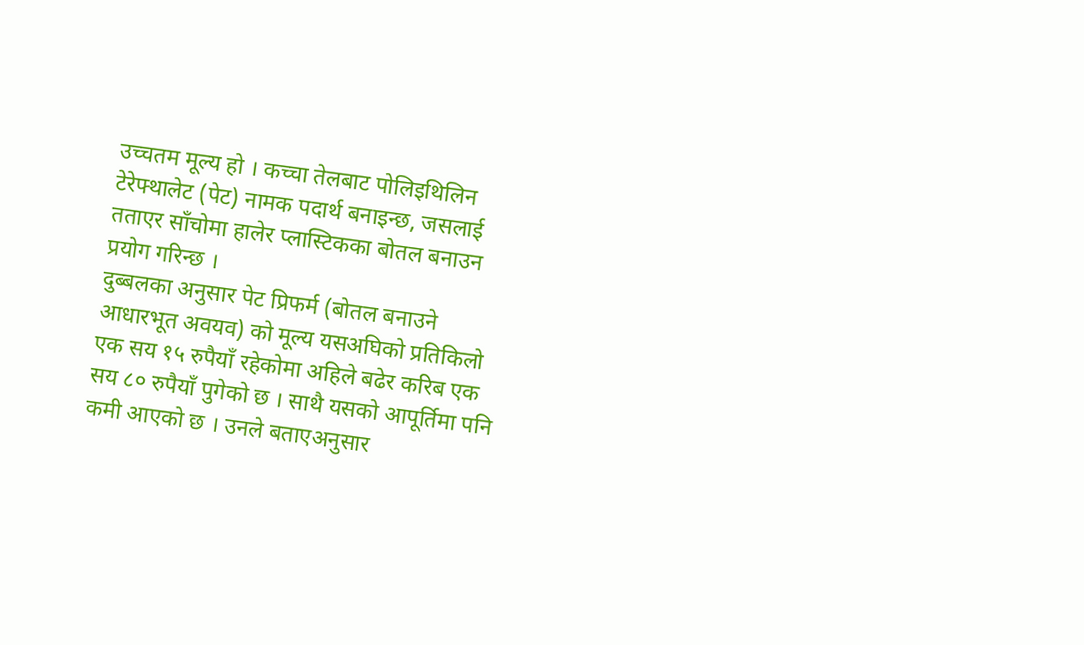उच्चतम मूल्य हो । कच्चा तेलबाट पोलिइथिलिन टेरेफ्थालेट (पेट) नामक पदार्थ बनाइन्छ, जसलाई तताएर साँचोमा हालेर प्लास्टिकका बोतल बनाउन प्रयोग गरिन्छ ।
दुब्बलका अनुसार पेट प्रिफर्म (बोतल बनाउने आधारभूत अवयव) को मूल्य यसअघिको प्रतिकिलो एक सय १५ रुपैयाँ रहेकोमा अहिले बढेर करिब एक सय ८० रुपैयाँ पुगेको छ । साथै यसको आपूर्तिमा पनि कमी आएको छ । उनले बताएअनुसार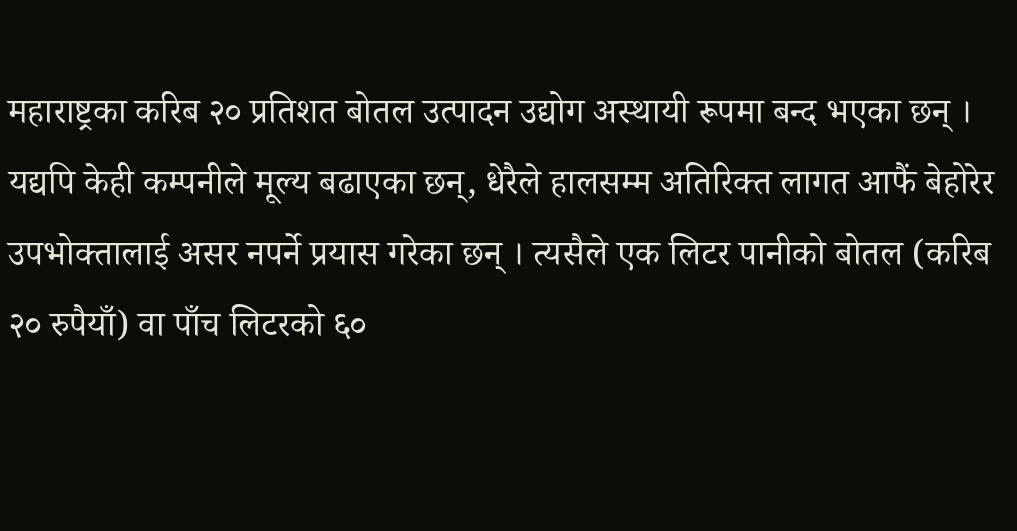महाराष्ट्रका करिब २० प्रतिशत बोतल उत्पादन उद्योग अस्थायी रूपमा बन्द भएका छन् । यद्यपि केही कम्पनीले मूल्य बढाएका छन्, धेरैले हालसम्म अतिरिक्त लागत आफैं बेहोरेर उपभोक्तालाई असर नपर्ने प्रयास गरेका छन् । त्यसैले एक लिटर पानीको बोतल (करिब २० रुपैयाँ) वा पाँच लिटरको ६०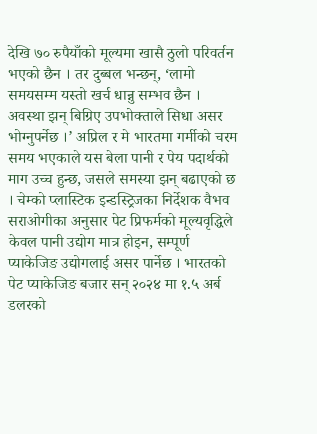देखि ७० रुपैयाँको मूल्यमा खासै ठुलो परिवर्तन भएको छैन । तर दुब्बल भन्छन्, ‘लामो समयसम्म यस्तो खर्च धान्नु सम्भव छैन । अवस्था झन् बिग्रिए उपभोक्ताले सिधा असर भोग्नुपर्नेछ ।’ अप्रिल र मे भारतमा गर्मीको चरम समय भएकाले यस बेला पानी र पेय पदार्थको माग उच्च हुन्छ, जसले समस्या झन् बढाएको छ । चेम्को प्लास्टिक इन्डस्ट्रिजका निर्देशक वैभव सराओगीका अनुसार पेट प्रिफर्मको मूल्यवृद्धिले केवल पानी उद्योग मात्र होइन, सम्पूर्ण प्याकेजिङ उद्योगलाई असर पार्नेछ । भारतको पेट प्याकेजिङ बजार सन् २०२४ मा १.५ अर्ब डलरको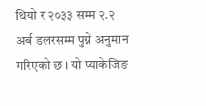थियो र २०३३ सम्म २.२ अर्ब डलरसम्म पुग्ने अनुमान गरिएको छ । यो प्याकेजिङ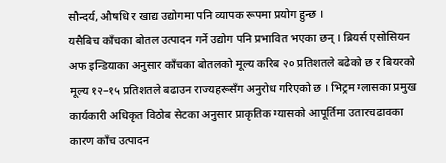सौन्दर्य, औषधि र खाद्य उद्योगमा पनि व्यापक रूपमा प्रयोग हुन्छ ।
यसैबिच काँचका बोतल उत्पादन गर्ने उद्योग पनि प्रभावित भएका छन् । ब्रियर्स एसोसियन अफ इन्डियाका अनुसार काँचका बोतलको मूल्य करिब २० प्रतिशतले बढेको छ र बियरको मूल्य १२–१५ प्रतिशतले बढाउन राज्यहरूसँग अनुरोध गरिएको छ । भिट्रम ग्लासका प्रमुख कार्यकारी अधिकृत विठोब सेटका अनुसार प्राकृतिक ग्यासको आपूर्तिमा उतारचढावका कारण काँच उत्पादन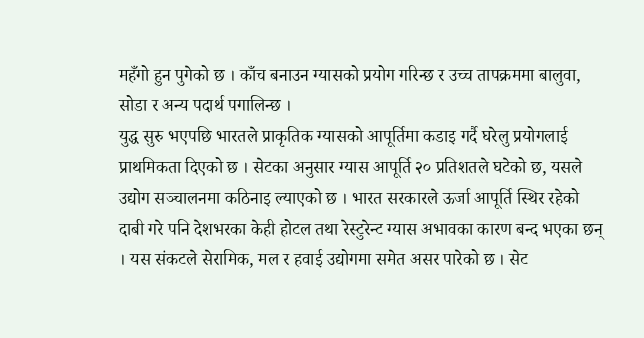महँगो हुन पुगेको छ । काँच बनाउन ग्यासको प्रयोग गरिन्छ र उच्च तापक्रममा बालुवा, सोडा र अन्य पदार्थ पगालिन्छ ।
युद्ध सुरु भएपछि भारतले प्राकृतिक ग्यासको आपूर्तिमा कडाइ गर्दै घरेलु प्रयोगलाई प्राथमिकता दिएको छ । सेटका अनुसार ग्यास आपूर्ति २० प्रतिशतले घटेको छ, यसले उद्योग सञ्चालनमा कठिनाइ ल्याएको छ । भारत सरकारले ऊर्जा आपूर्ति स्थिर रहेको दाबी गरे पनि देशभरका केही होटल तथा रेस्टुरेन्ट ग्यास अभावका कारण बन्द भएका छन् । यस संकटले सेरामिक, मल र हवाई उद्योगमा समेत असर पारेको छ । सेट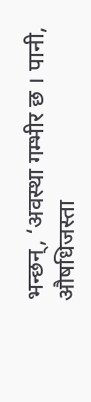भन्छन्, ‘अवस्था गम्भीर छ । पानी, औषधिजस्ता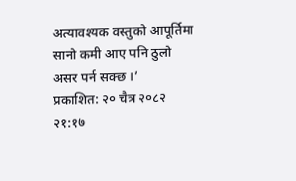अत्यावश्यक वस्तुको आपूर्तिमा सानो कमी आए पनि ठुलो असर पर्न सक्छ ।’
प्रकाशित: २० चैत्र २०८२ २१:१७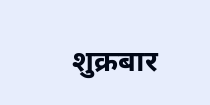शुक्रबार